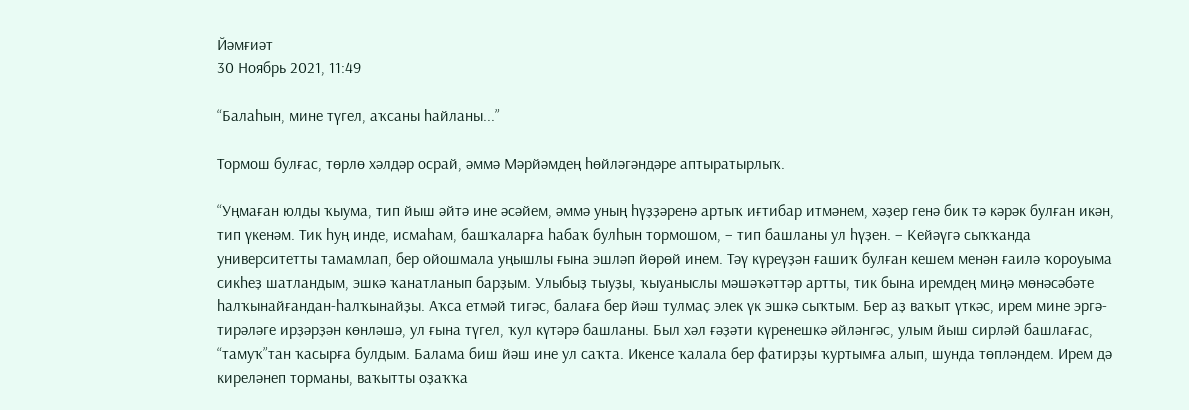Йәмғиәт
30 Ноябрь 2021, 11:49

“Балаһын, мине түгел, аҡсаны һайланы...”

Тормош булғас, төрлө хәлдәр осрай, әммә Мәрйәмдең һөйләгәндәре аптыратырлыҡ.

“Уңмаған юлды ҡыума, тип йыш әйтә ине әсәйем, әммә уның һүҙҙәренә артыҡ иғтибар итмәнем, хәҙер генә бик тә кәрәк булған икән, тип үкенәм. Тик һуң инде, исмаһам, башҡаларға һабаҡ булһын тормошом, – тип башланы ул һүҙен. – Кейәүгә сыҡҡанда университетты тамамлап, бер ойошмала уңышлы ғына эшләп йөрөй инем. Тәү күреүҙән ғашиҡ булған кешем менән ғаилә ҡороуыма сикһеҙ шатландым, эшкә ҡанатланып барҙым. Улыбыҙ тыуҙы, ҡыуаныслы мәшәҡәттәр артты, тик бына иремдең миңә мөнәсәбәте һалҡынайғандан-һалҡынайҙы. Аҡса етмәй тигәс, балаға бер йәш тулмаҫ элек үк эшкә сыҡтым. Бер аҙ ваҡыт үткәс, ирем мине эргә-тирәләге ирҙәрҙән көнләшә, ул ғына түгел, ҡул күтәрә башланы. Был хәл ғәҙәти күренешкә әйләнгәс, улым йыш сирләй башлағас, “тамуҡ”тан ҡасырға булдым. Балама биш йәш ине ул саҡта. Икенсе ҡалала бер фатирҙы ҡуртымға алып, шунда төпләндем. Ирем дә киреләнеп торманы, ваҡытты оҙаҡҡа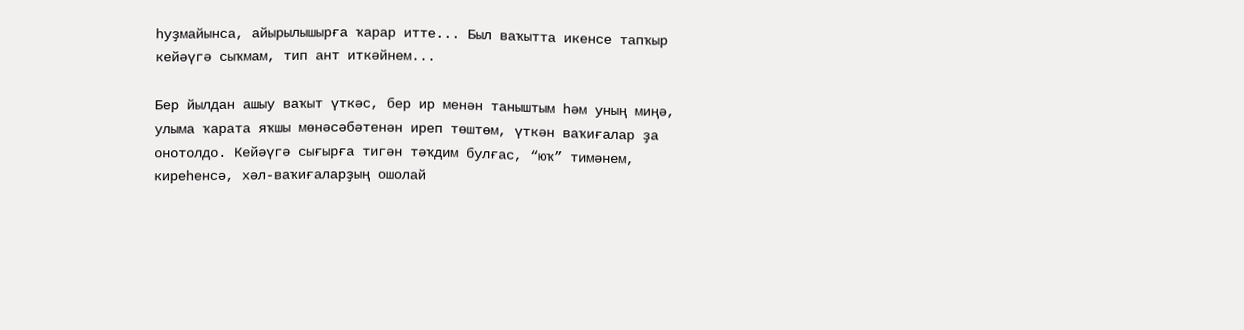һуҙмайынса, айырылышырға ҡарар итте... Был ваҡытта икенсе тапҡыр кейәүгә сыҡмам, тип ант иткәйнем...

Бер йылдан ашыу ваҡыт үткәс, бер ир менән таныштым һәм уның миңә, улыма ҡарата яҡшы мөнәсәбәтенән иреп төштөм, үткән ваҡиғалар ҙа онотолдо. Кейәүгә сығырға тигән тәҡдим булғас, “юҡ” тимәнем, киреһенсә, хәл-ваҡиғаларҙың ошолай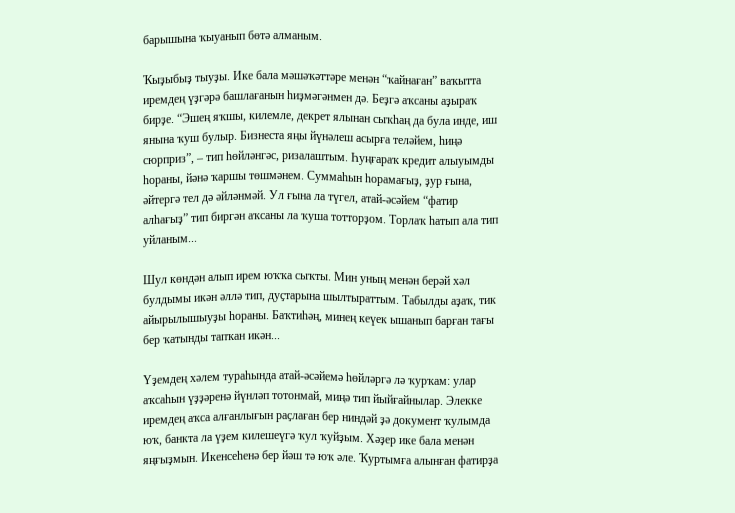барышына ҡыуанып бөтә алманым.

Ҡыҙыбыҙ тыуҙы. Ике бала мәшәҡәттәре менән “ҡайнаған” ваҡытта иремдең үҙгәрә башлағанын һиҙмәгәнмен дә. Беҙгә аҡсаны аҙыраҡ бирҙе. “Эшең яҡшы, килемле, декрет ялынан сыҡһаң да була инде, иш янына ҡуш булыр. Бизнеста яңы йүнәлеш асырға теләйем, һиңә сюрприз”, – тип һөйләнгәс, ризалаштым. Һуңғараҡ кредит алыуымды һораны, йәнә ҡаршы төшмәнем. Суммаһын һорамағыҙ, ҙур ғына, әйтергә тел дә әйләнмәй. Ул ғына ла түгел, атай-әсәйем “фатир алһағыҙ” тип биргән аҡсаны ла ҡуша тотторҙом. Торлаҡ һатып ала тип уйланым...

Шул көндән алып ирем юҡҡа сыҡты. Мин уның менән берәй хәл булдымы икән әллә тип, дуҫтарына шылтыраттым. Табылды аҙаҡ, тик айырылышыуҙы һораны. Баҡтиһәң, минең кеүек ышанып барған тағы бер ҡатынды тапҡан икән...

Үҙемдең хәлем тураһында атай-әсәйемә һөйләргә лә ҡурҡам: улар аҡсаһын үҙҙәренә йүнләп тотонмай, миңә тип йыйғайнылар. Элекке иремдең аҡса алғанлығын раҫлаған бер ниндәй ҙә документ ҡулымда юҡ, банкта ла үҙем килешеүгә ҡул ҡуйҙым. Хәҙер ике бала менән яңғыҙмын. Икенсеһенә бер йәш тә юҡ әле. Ҡуртымға алынған фатирҙа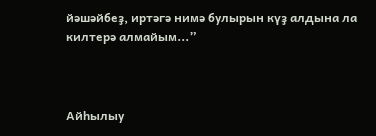йәшәйбеҙ, иртәгә нимә булырын күҙ алдына ла килтерә алмайым...”



Айһылыу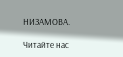НИЗАМОВА.

Читайте нас